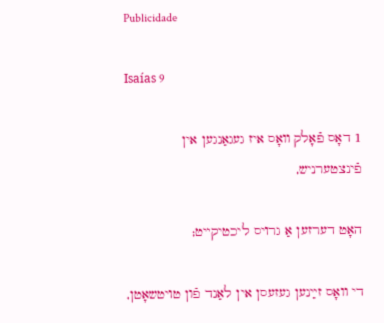Publicidade

Isaías 9

1 דאָס פֿאָלק װאָס איז געגאַנגען אין פֿינצטערניש,

האָט דערזען אַ גרױס ליכטיקײט;

די װאָס זײַנען געזעסן אין לאַנד פֿון טױטשאָטן,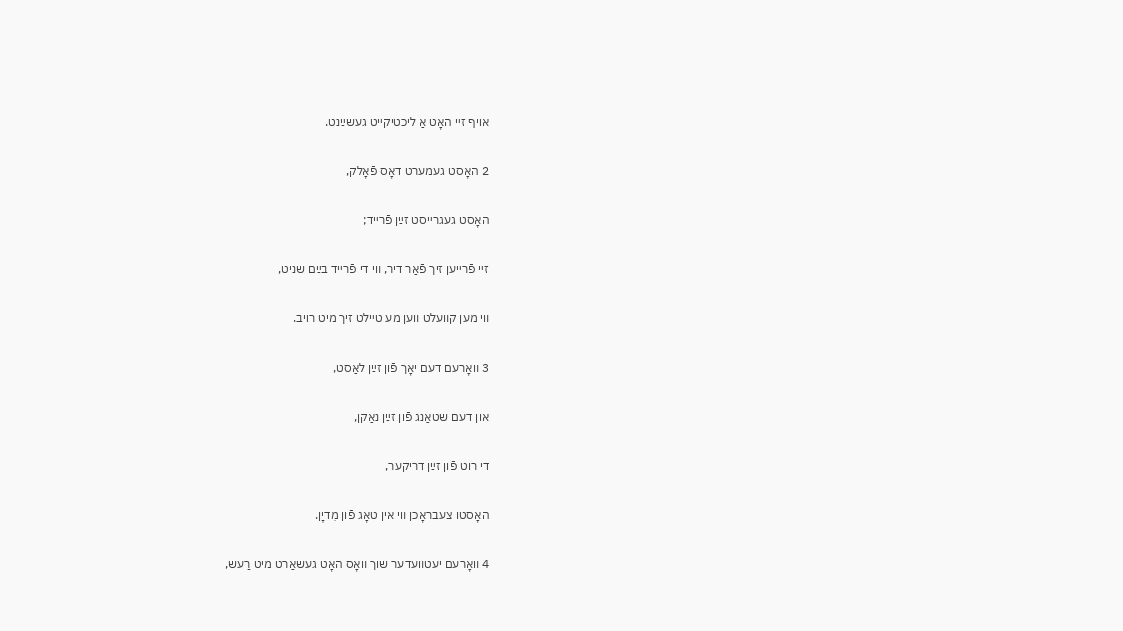אױף זײ האָט אַ ליכטיקײט געשײַנט.

2 האָסט געמערט דאָס פֿאָלק,

האָסט געגרײסט זײַן פֿרײד;

זײ פֿרײען זיך פֿאַר דיר, װי די פֿרײד בײַם שניט,

װי מען קװעלט װען מע טײלט זיך מיט רױב.

3 װאָרעם דעם יאָך פֿון זײַן לאַסט,

און דעם שטאַנג פֿון זײַן נאַקן,

די רוט פֿון זײַן דריקער,

האָסטו צעבראָכן װי אין טאָג פֿון מִדיָן.

4 װאָרעם יעטװעדער שוך װאָס האָט געשאַרט מיט רַעש,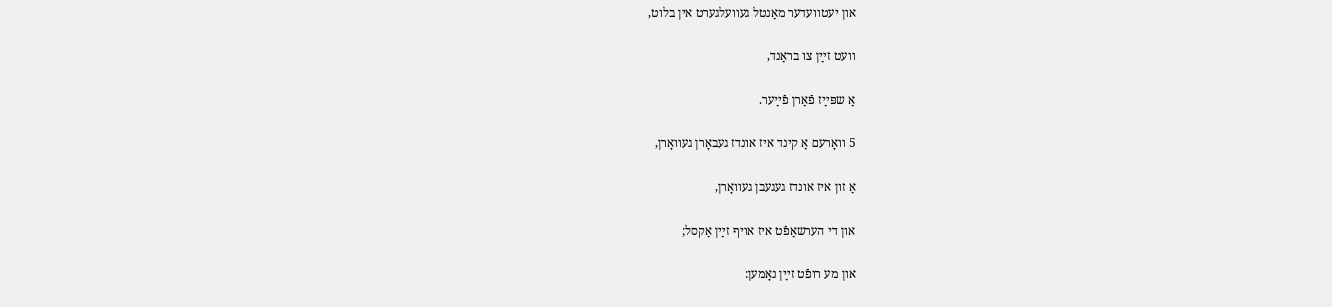און יעטװעדער מאַנטל געװעלגערט אין בלוט,

װעט זײַן צו בראַנד,

אַ שפּײַז פֿאַרן פֿײַער.

5 װאָרעם אַ קינד איז אונדז געבאָרן געװאָרן,

אַ זון איז אונדז געגעבן געװאָרן,

און די הערשאַפֿט איז אױף זײַן אַקסל;

און מע רופֿט זײַן נאָמען: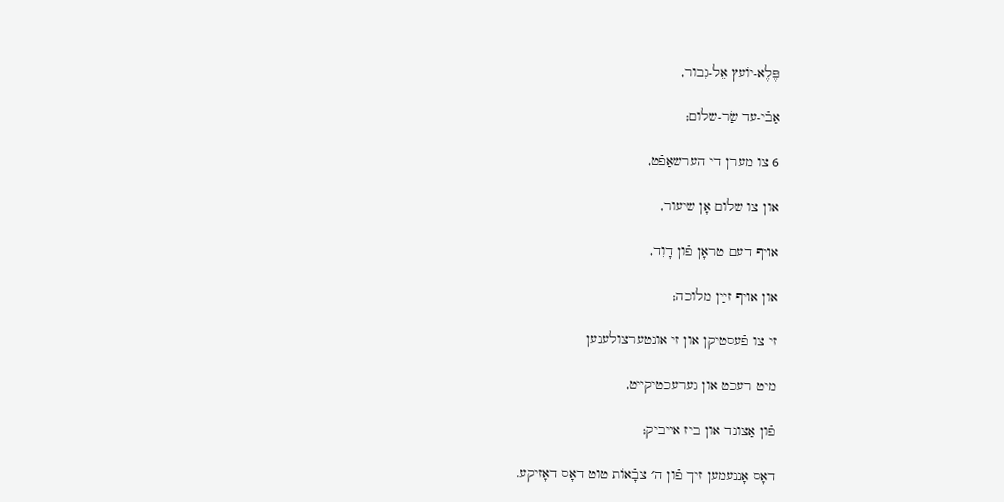פֶּלֶא-יוֹעץ אֵל-גִבור,

אַבֿי-עד שַׂר-שלום;

6 צו מערן די הערשאַפֿט,

און צו שלום אָן שיעור,

אױף דעם טראָן פֿון דָוִד,

און אױף זײַן מלוכה;

זי צו פֿעסטיקן און זי אונטערצולענען

מיט רעכט און גערעכטיקײט,

פֿון אַצונד און ביז אײביק;

דאָס אָננעמען זיך פֿון ה׳ צבָֿאוֹת טוט דאָס דאָזיקע.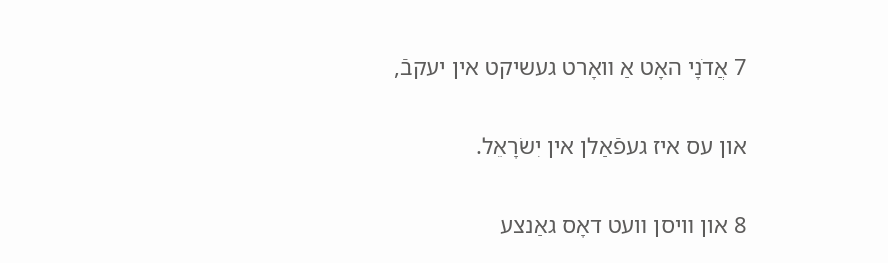7 אֲדֹנָי האָט אַ װאָרט געשיקט אין יעקבֿ,

און עס איז געפֿאַלן אין יִשׂרָאֵל.

8 און װיסן װעט דאָס גאַנצע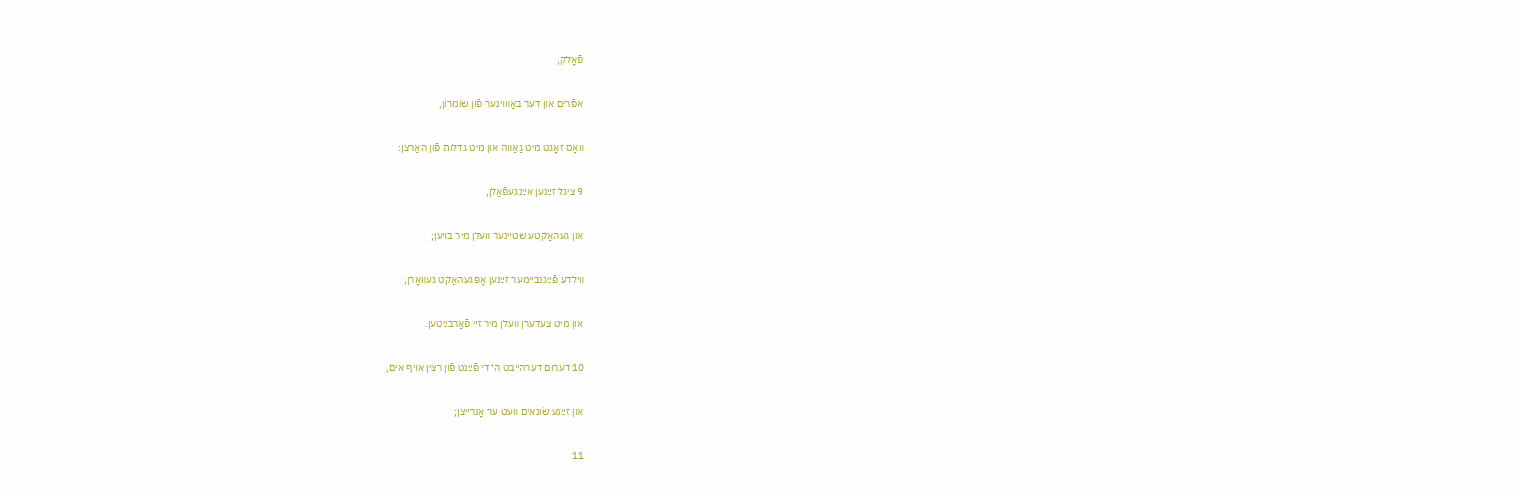פֿאָלק,

אפֿרים און דער באַװױנער פֿון שוֹמרוֹן,

װאָס זאָגט מיט גַאַװה און מיט גדלות פֿון האַרצן:

9 ציגל זײַנען אײַנגעפֿאַלן,

און געהאַקטע שטײנער װעלן מיר בױען;

װילדע פֿײַגנבײמער זײַנען אָפּגעהאַקט געװאָרן,

און מיט צעדערן װעלן מיר זײ פֿאַרבײַטען.

10 דערום דערהײבט ה׳ די פֿײַנט פֿון רצין אױף אים,

און זײַנע שׂונאים װעט ער אָנרײצן;

11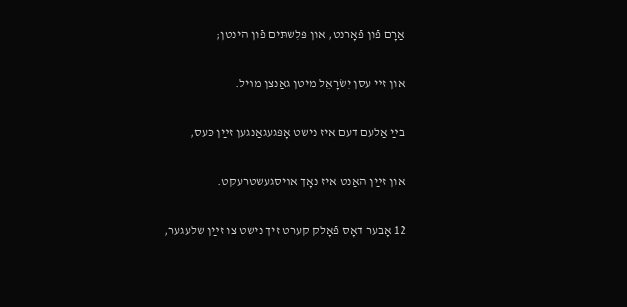אַרָם פֿון פֿאָרנט, און פּלִשתּים פֿון הינטן;

און זײ עסן יִשׂרָאֵל מיטן גאַנצן מױל.

בײַ אַלעם דעם איז נישט אָפּגעגאַנגען זײַן כּעס,

און זײַן האַנט איז נאָך אױסגעשטרעקט.

12 אָבער דאָס פֿאָלק קערט זיך נישט צו זײַן שלעגער,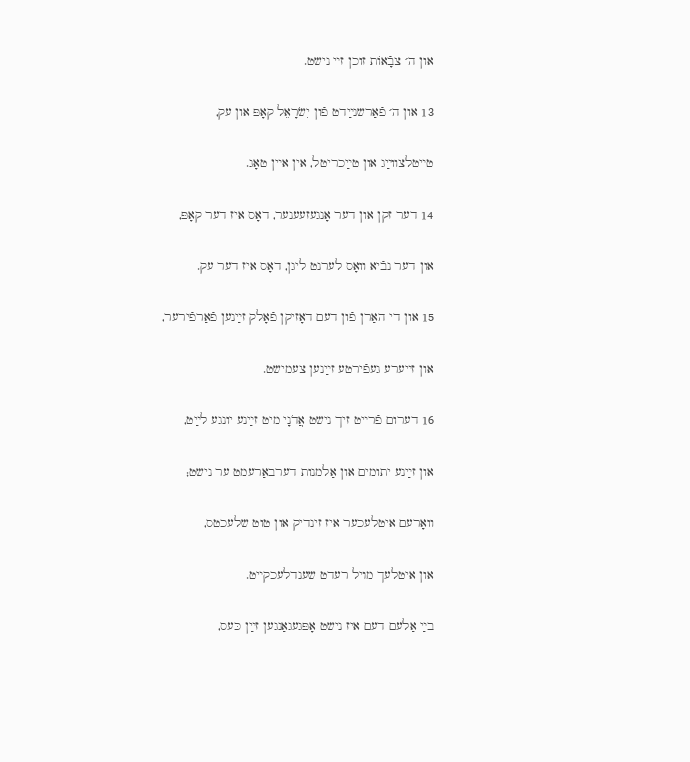און ה׳ צבָֿאוֹת זוכן זײ נישט.

13 און ה׳ פֿאַרשנײַדט פֿון יִשׂרָאֵל קאָפּ און עק,

טײטלצװײַג און טײַכריטל, אין אײן טאָג.

14 דער זקן און דער אָנגעזעענער, דאָס איז דער קאָפּ,

און דער נבֿיא װאָס לערנט ליגן, דאָס איז דער עק.

15 און די האַרן פֿון דעם דאָזיקן פֿאָלק זײַנען פֿאַרפֿירער,

און זײערע געפֿירטע זײַנען צעמישט.

16 דערום פֿרײט זיך נישט אֲדֹנָי מיט זײַנע יונגע לײַט,

און זײַנע יתומים און אַלמנות דערבאַרעמט ער נישט;

װאָרעם איטלעכער איז זינדיק און טוט שלעכטס,

און איטלעך מױל רעדט שענדלעכקײט.

בײַ אַלעם דעם איז נישט אָפּגעגאַנגען זײַן כּעס,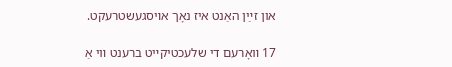און זײַן האַנט איז נאָך אױסגעשטרעקט.

17 װאָרעם די שלעכטיקײט ברענט װי אַ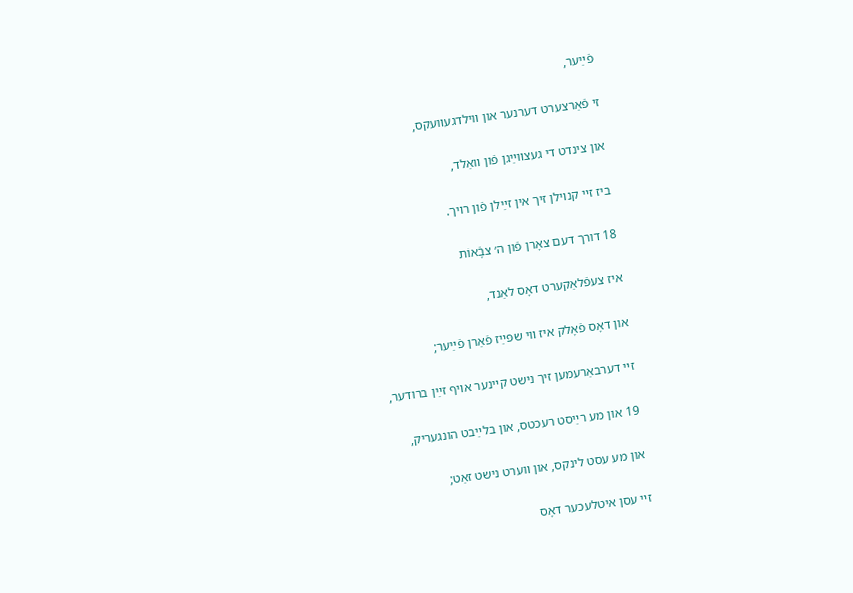פֿײַער,

זי פֿאַרצערט דערנער און װילדגעװעקס,

און צינדט די געצװײַגן פֿון װאַלד,

ביז זײ קנױלן זיך אין זײַלן פֿון רױך.

18 דורך דעם צאָרן פֿון ה׳ צבָֿאוֹת

איז צעפֿלאַקערט דאָס לאַנד,

און דאָס פֿאָלק איז װי שפּײַז פֿאַרן פֿײַער;

זײ דערבאַרעמען זיך נישט קײנער אױף זײַן ברודער,

19 און מע רײַסט רעכטס, און בלײַבט הונגעריק,

און מע עסט לינקס, און װערט נישט זאַט;

זײ עסן איטלעכער דאָס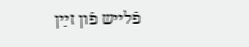פֿלײש פֿון זײַן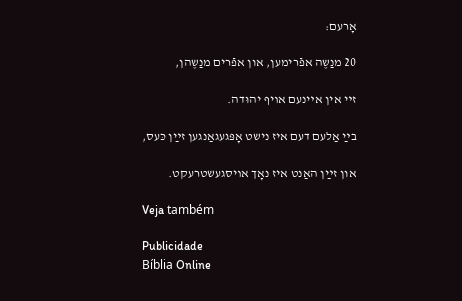אָרעם:

20 מנַשֶה אפֿרימען, און אפֿרים מנַשֶהן,

זײ אין אײנעם אױף יהוּדה.

בײַ אַלעם דעם איז נישט אָפּגעגאַנגען זײַן כּעס,

און זײַן האַנט איז נאָך אױסגעשטרעקט.

Veja também

Publicidade
Bíblia Online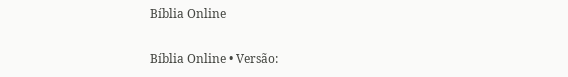Bíblia Online

Bíblia Online • Versão: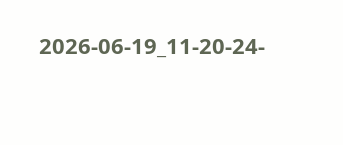2026-06-19_11-20-24-